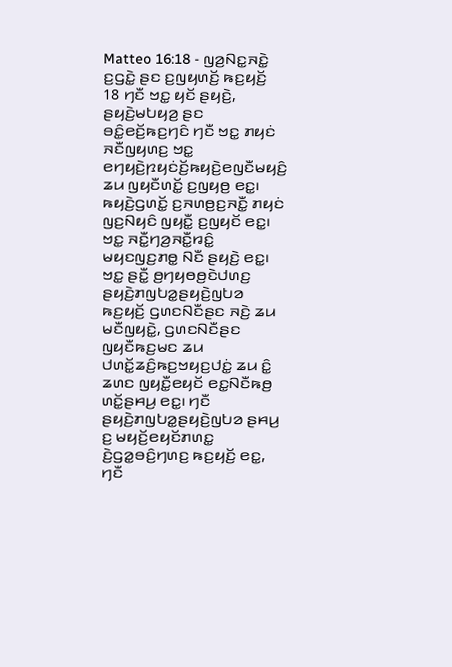Matteo 16:18 - ꤜꤤ꤬ꤡꤢ꤭ꤏꤢꤧ꤭ ꤢ꤬ꤞꤢꤧ꤭ ꤔꤢ ꤢ꤬ꤜꤟꤛꤢꤩ꤬ ꤒꤢ꤬ꤟꤢꤩ꤬
18 ꤚꤢꤪ ꤠꤢ꤭ ꤟꤢꤩ ꤔꤟꤢꤧ꤬, ꤔꤟꤢꤧ꤬ꤗꤝꤟꤤ꤬ ꤔꤢ ꤋꤢꤨ꤭ꤕꤢꤩ꤬ꤒꤢ꤬ꤚꤢꤨ ꤚꤢꤪ ꤠꤢ꤭ ꤊꤟꤢꤦ ꤏꤢꤪꤜꤟꤛꤢ꤬ ꤠꤢ꤭ ꤕꤚꤟꤢꤧ꤬ꤐꤟꤢꤦꤢꤩ꤬ꤒꤟꤢꤧ꤬ꤕꤜꤢꤪꤗꤟꤢꤨ꤬ ꤘꤣ ꤜꤟꤢꤪꤛꤢꤩ꤭ ꤢ꤬ꤜꤟꤥ꤬ ꤕꤢ꤭꤯ ꤒꤟꤢꤧ꤬ꤞꤛꤢꤩ꤭ ꤢ꤬ꤏꤛꤥ꤬ꤢ꤬ꤏꤢꤪ꤭ ꤊꤟꤢꤦ ꤜꤢ꤬ꤡꤟꤢꤨ ꤜꤟꤢꤪ꤭ ꤢ꤬ꤜꤟꤢꤩ ꤕꤢ꤭꤯
ꤠꤢ꤭ ꤏꤢꤪ꤭ꤚꤤ꤬ꤏꤢꤪ꤭ꤙꤢꤨ꤭ ꤗꤟꤢꤜꤢ꤬ꤊꤥ꤭ ꤡꤢꤪ ꤔꤟꤢꤧ꤬ ꤕꤢ꤭꤯ ꤠꤢ꤭ ꤔꤢꤪ꤭ ꤥ꤬ꤚꤟꤥꤥ꤬ꤢꤧꤓꤛꤢ꤬ ꤔꤟꤢꤧ꤬ꤊꤜꤝꤤ꤭ꤔꤟꤢꤧ꤬ꤜꤝꤤ ꤒꤢ꤬ꤟꤢꤩ꤬ ꤞꤛꤢꤡꤢꤪꤔꤢ ꤏꤢꤧ꤬ ꤘꤣ ꤗꤢꤪꤜꤟꤢꤧ꤭, ꤞꤛꤢꤡꤢꤪꤔꤢ ꤜꤟꤢꤪꤒꤢ꤬ꤗꤢ ꤘꤣ ꤓꤛꤢꤩ꤭ꤘꤢꤨ꤬ꤒꤢ꤬ꤠꤟꤢ꤬ꤓꤢꤦ꤭ ꤘꤣ ꤢꤨ꤭ ꤘꤛꤢ ꤜꤟꤢꤪ꤭ꤕꤟꤢꤩ ꤕꤢ꤭ꤡꤢꤪꤒꤥ꤬ ꤛꤢꤩ꤭ꤔꤌꤣ꤬ ꤕꤢ꤭꤯ ꤚꤢꤪ ꤔꤟꤢꤧ꤬ꤊꤜꤝꤤ꤭ꤔꤟꤢꤧ꤬ꤜꤝꤤ ꤔꤌꤣ꤬ ꤢ꤬ ꤗꤟꤢꤩ꤬ꤕꤟꤢꤩꤊꤛꤢ꤭ ꤢꤧ꤬ꤞꤤ꤭ꤋꤢꤨ꤬ꤚꤛꤢ꤬ ꤒꤢ꤬ꤟꤢꤩ꤬ ꤕꤢ꤭, ꤚꤢꤪ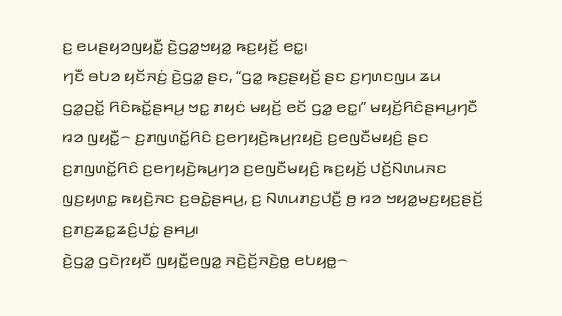ꤢ꤬ ꤕꤣꤔꤟꤤꤜꤟꤢꤪ꤭ ꤢꤧ꤬ꤞꤤ꤭ꤠꤟꤤ꤭ ꤒꤢ꤬ꤟꤢꤩ꤬ ꤕꤢ꤭꤯
ꤚꤢꤪ ꤋꤝꤤ ꤟꤢꤩꤏꤢꤦ꤬ ꤢꤧ꤬ꤞꤤ꤭ ꤔꤢ, “ꤞꤤ꤭ ꤒꤢ꤬ꤔꤟꤢꤩ꤬ ꤔꤢ ꤢ꤬ꤚꤛꤢꤜꤣ ꤘꤣ ꤞꤤ꤭ꤑꤢꤩ꤭ ꤖꤢꤨꤒꤢꤩ꤭ꤔꤌꤣ꤬ ꤠꤢ꤭ ꤊꤟꤢꤦ ꤗꤟꤢꤩ꤬ ꤕꤢꤩ ꤞꤤ꤭ ꤕꤢ꤭꤯” ꤗꤟꤢꤩ꤬ꤖꤢꤨꤔꤌꤣ꤬ꤚꤢꤪ ꤙꤤ ꤜꤟꤢꤪ꤭꤮ ꤢ꤬ꤊꤜꤛꤢꤩ꤭ꤖꤢꤨ ꤢ꤬ꤕꤚꤟꤢꤧ꤬ꤒꤣ꤬ꤐꤟꤢꤧ꤬ ꤢ꤬ꤕꤜꤢꤪꤗꤟꤢꤨ꤬ ꤔꤢ ꤢ꤬ꤊꤜꤛꤢꤩ꤭ꤖꤢꤨ ꤢ꤬ꤕꤚꤟꤢꤧ꤬ꤒꤣ꤬ꤚꤤ ꤢ꤬ꤕꤜꤢꤪꤗꤟꤢꤨ꤬ ꤒꤢ꤬ꤟꤢꤩ꤬ ꤓꤢꤩ꤬ꤡꤛꤣꤏꤢ ꤜꤢ꤬ꤟꤛꤢ꤭ ꤒꤟꤢꤧ꤬ꤏꤢ ꤢ꤬ꤋꤢꤧ꤭ꤔꤌꤣ꤬, ꤢ꤬ ꤡꤛꤣꤊꤢ꤬ꤓꤢꤪ꤬ ꤥ꤬ ꤙꤤ ꤠꤟꤤ꤭ꤗꤢ꤬ꤟꤢ꤬ꤔꤢꤩ꤬ ꤢ꤬ꤊꤢ꤬ꤘꤢ꤭ꤘꤢꤨ꤬ꤓꤢꤦ꤭ ꤔꤌꤣ꤬꤯
ꤢꤧ꤬ꤞꤤ꤭ ꤞꤢꤧꤐꤟꤢꤪ ꤜꤟꤢꤪ꤭ꤕꤜꤤ꤭ ꤏꤢꤧ꤬ꤢꤩ꤬ꤏꤢꤧ꤬ꤥ꤭ ꤕꤝꤟꤥ꤭꤮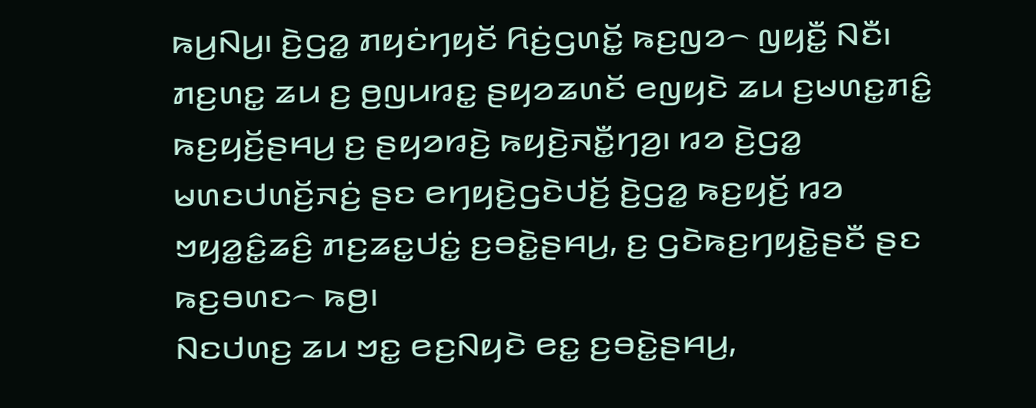ꤒꤣ꤬ꤡꤣ꤬꤯ ꤢꤧ꤬ꤞꤤ꤭ ꤊꤟꤢꤦꤚꤟꤢꤩ ꤖꤢꤦ꤬ꤞꤛꤢꤩ꤭ ꤒꤢ꤬ꤜꤤ꤮ ꤜꤟꤢꤪ꤭ ꤡꤢꤪ꤯
ꤊꤢ꤬ꤛꤢ꤭ ꤘꤣ ꤢ꤬ ꤥ꤬ꤜꤣꤙꤢ꤭ ꤔꤟꤤꤘꤛꤢꤩ ꤕꤜꤟꤢꤧ ꤘꤣ ꤢ꤬ꤗꤛꤢ꤭ꤊꤢꤨ꤭ ꤒꤢ꤬ꤟꤢꤩ꤬ꤔꤌꤣ꤬ ꤢ꤬ ꤔꤟꤤꤙꤢꤧ꤬ ꤒꤟꤢꤧ꤬ꤏꤢꤪ꤭ꤚꤤ꤬꤯ ꤙꤤ ꤢꤧ꤬ꤞꤤ꤭ ꤗꤛꤢꤓꤛꤢꤩ꤬ꤏꤢꤦ꤬ ꤔꤢ ꤕꤚꤟꤢꤧ꤬ꤞꤢꤧꤓꤢꤩ꤬ ꤢꤧ꤬ꤞꤤ꤭ ꤒꤢ꤬ꤟꤢꤩ꤬ ꤙꤤ ꤠꤟꤤ꤭ꤢꤨ꤭ꤘꤢꤨ꤬ ꤊꤢ꤬ꤘꤢ꤭ꤓꤢꤦ꤭ ꤢ꤬ꤋꤢꤧ꤭ꤔꤌꤣ꤬, ꤢ꤬ ꤞꤢꤧꤒꤢ꤬ꤚꤟꤢꤧ꤭ꤔꤢꤪ ꤔꤢ ꤒꤢ꤬ꤋꤛꤢ꤮ ꤒꤥ꤬꤯
ꤡꤢꤓꤛꤢ꤬ ꤘꤣ ꤠꤢ꤭ ꤕꤢ꤬ꤡꤟꤢꤧ ꤕꤢ꤭ ꤢ꤬ꤋꤢꤧ꤭ꤔꤌꤣ꤬,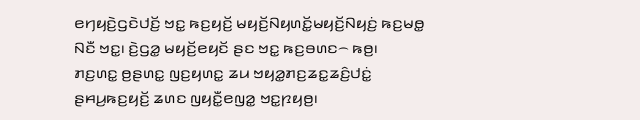ꤕꤚꤟꤢꤧ꤬ꤞꤢꤧꤓꤢꤩ꤬ ꤠꤢ꤭ ꤒꤢ꤬ꤟꤢꤩ꤬ ꤗꤟꤢꤩ꤬ꤡꤟꤛꤢꤩ꤭ꤗꤟꤢꤩ꤬ꤡꤟꤢꤦ꤬ ꤒꤢ꤬ꤗꤥ꤭ ꤡꤢꤪ ꤠꤢ꤭꤯ ꤢꤧ꤬ꤞꤤ꤭ ꤗꤟꤢꤩ꤬ꤕꤟꤢꤩ ꤔꤢ ꤠꤢ꤭ ꤒꤢ꤬ꤋꤛꤢ꤮ ꤒꤥ꤬꤯
ꤊꤢ꤬ꤛꤢ꤭ ꤥ꤬ꤔꤛꤢ꤭ ꤜꤢ꤬ꤟꤛꤢ꤭ ꤘꤣ ꤠꤟꤤ꤭ꤊꤢ꤬ꤘꤢ꤭ꤘꤢꤨ꤬ꤓꤢꤦ꤭ ꤔꤌꤣ꤬ꤒꤢ꤬ꤟꤢꤩ꤬ ꤘꤛꤢ ꤜꤟꤢꤪ꤭ꤕꤜꤤ꤭ ꤠꤢ꤭ꤐꤟꤥ꤬꤯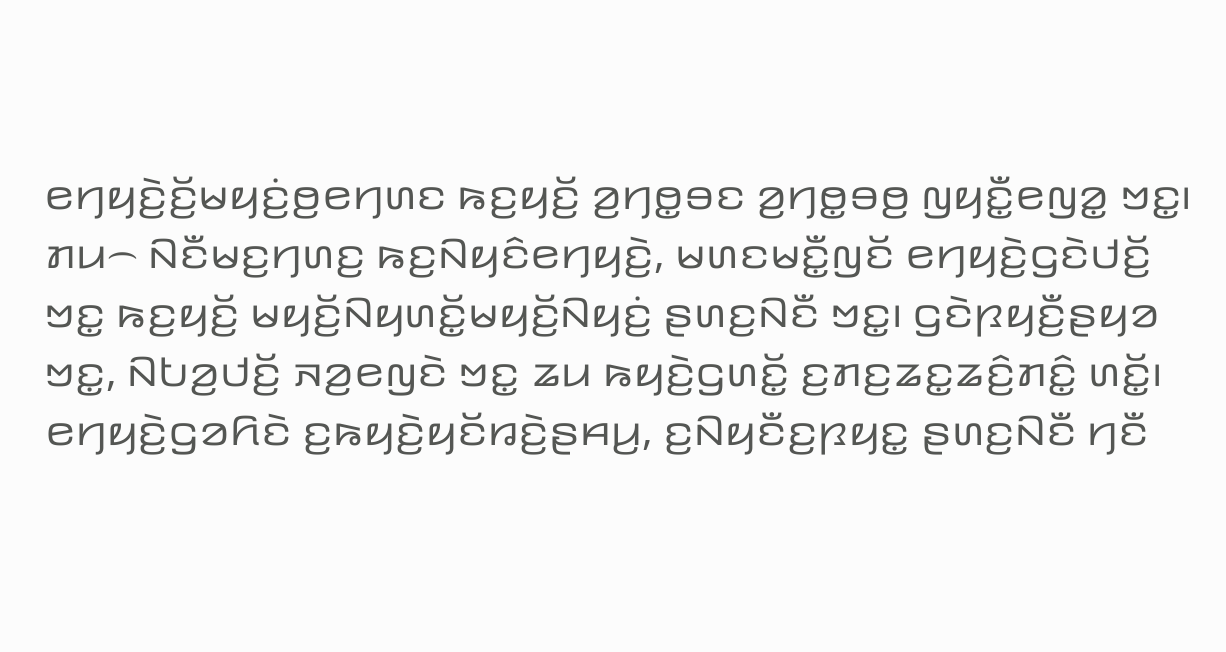ꤕꤚꤟꤢꤧ꤬ꤢꤩ꤬ꤗꤟꤢꤦ꤬ꤥ꤬ꤕꤚꤛꤢ ꤒꤢ꤬ꤟꤢꤩ꤬ ꤤ꤬ꤚꤥ꤭ꤋꤢ ꤤ꤬ꤚꤥ꤭ꤋꤥ꤬ ꤜꤟꤢꤪ꤭ꤕꤜꤤ꤭ ꤠꤢ꤭꤯
ꤊꤣ꤮ ꤡꤢꤪꤗꤢ꤬ꤚꤛꤢ꤬ ꤒꤢ꤬ꤡꤟꤢꤨꤕꤚꤟꤢꤧ꤬, ꤗꤛꤢꤗꤢꤪ꤭ꤜꤢꤩ ꤕꤚꤟꤢꤧ꤬ꤞꤢꤧꤓꤢꤩ꤬ ꤠꤢ꤭ ꤒꤢ꤬ꤟꤢꤩ꤬ ꤗꤟꤢꤩ꤬ꤡꤟꤛꤢꤩ꤭ꤗꤟꤢꤩ꤬ꤡꤟꤢꤦ꤬ ꤔꤛꤢ꤬ꤡꤢꤪ ꤠꤢ꤭꤯ ꤞꤢꤧꤐꤟꤢꤪ꤬ꤔꤟꤤ ꤠꤢ꤭, ꤡꤝꤤ꤬ꤓꤢꤩ꤬ ꤏꤤ꤬ꤕꤜꤢꤧ ꤠꤢ꤭ ꤘꤣ ꤒꤟꤢꤧ꤬ꤞꤛꤢꤩ꤭ ꤢ꤬ꤊꤢ꤬ꤘꤢ꤭ꤘꤢꤨ꤬ꤊꤢꤨ꤭ ꤛꤢꤩ꤭꤯
ꤕꤚꤟꤢꤧ꤬ꤞꤤꤖꤢꤧ ꤢ꤬ꤒꤟꤢꤧ꤬ꤟꤢꤩꤙꤢꤧ꤬ꤔꤌꤣ꤬, ꤢ꤬ꤡꤟꤢꤪꤢ꤬ꤐꤟꤢ꤭ ꤔꤛꤢ꤬ꤡꤢꤪ ꤚꤢꤪ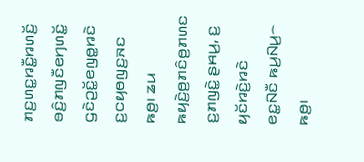ꤊꤢ꤬ꤛꤢ꤭ꤙꤢꤪ꤭ꤙꤛꤢꤩ꤬ ꤋꤢꤨ꤬ꤊꤜꤢꤪꤕꤚꤛꤢꤩ꤭ ꤞꤢꤧꤑꤢꤩ꤭ꤕꤜꤥ꤭ꤙꤢꤧ ꤢ꤬ꤍꤟꤥꤜꤢ꤬ꤏꤢ ꤒꤥ꤬꤯ ꤘꤣ ꤒꤟꤢꤧ꤬ꤥ꤬ꤊꤢꤨꤥ꤬ꤊꤛꤢ ꤢ꤬ꤊꤜꤢꤧ꤭ ꤔꤌꤣ꤬, ꤢ꤬ ꤟꤢꤩꤙꤢꤧ꤬ꤙꤢꤧ ꤕꤢ꤭ꤡꤢꤪ ꤒꤣ꤬ꤡꤣ꤬꤮ ꤒꤥ꤬꤯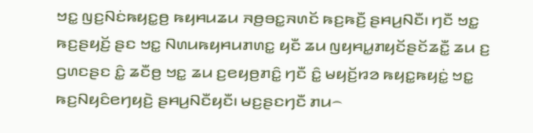ꤠꤢ꤭ ꤜꤢ꤬ꤡꤢꤦꤒꤟꤢ꤭ꤥ꤬ ꤒꤟꤌꤣꤘꤣ ꤏꤥ꤬ꤋꤢ꤭ꤏꤛꤢꤩ ꤒꤢ꤬ꤒꤢꤪ꤬ ꤔꤌꤣ꤬ꤡꤢꤪ꤯ ꤚꤢꤪ ꤠꤢ꤭ ꤒꤢ꤬ꤔꤟꤢꤩ꤬ ꤔꤢ ꤠꤢ꤭ ꤡꤛꤣꤒꤟꤌꤣꤊꤛꤢ꤭ ꤟꤢꤪ ꤘꤣ ꤜꤟꤌꤣ꤭ꤊꤟꤢꤩꤔꤢꤩꤘꤢꤪ꤭ ꤘꤣ ꤢ꤬ ꤞꤛꤢꤔꤢ ꤢꤨ꤭ ꤘꤢꤪꤥ꤬ ꤠꤢ꤭ ꤘꤣ ꤢ꤬ꤕꤟꤥ꤬ꤊꤢꤨ꤭ ꤚꤢꤪ ꤢꤨ꤭ ꤗꤟꤢꤩ꤬ꤙꤤ ꤒꤟꤢ꤭ꤒꤟꤢꤦ꤭ ꤠꤢ꤭ ꤒꤢ꤬ꤡꤟꤢꤨꤕꤚꤟꤢꤧ꤬ ꤔꤌꤣ꤬ꤡꤢꤪꤟꤢꤪ꤯ ꤗꤢ꤬ꤔꤢꤚꤢꤪ ꤊꤣ꤮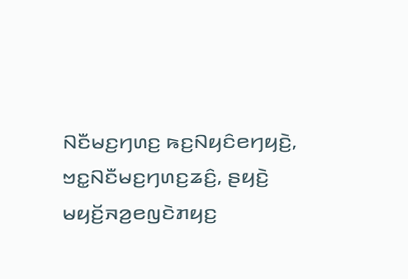ꤡꤢꤪꤗꤢ꤬ꤚꤛꤢ꤬ ꤒꤢ꤬ꤡꤟꤢꤨꤕꤚꤟꤢꤧ꤬, ꤠꤢ꤭ꤡꤢꤪꤗꤢ꤬ꤚꤛꤢ꤬ꤘꤢꤨ꤬, ꤔꤟꤢꤧ꤬ ꤗꤟꤢꤩ꤬ꤏꤤ꤬ꤕꤜꤢꤧꤊꤟꤢ꤬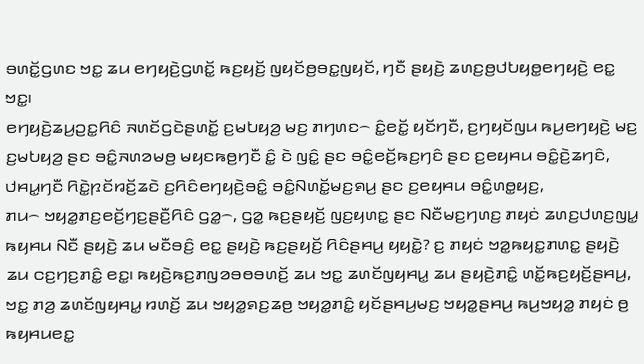ꤋꤛꤢꤩ꤭ꤞꤛꤢ ꤠꤢ꤭ ꤘꤣ ꤕꤚꤟꤢꤧ꤬ꤞꤛꤢꤩ꤭ ꤒꤢ꤬ꤟꤢꤩ꤬ ꤜꤟꤢꤩꤥ꤬ꤋꤢ꤭ꤜꤟꤢꤩ, ꤚꤢꤪ ꤔꤟꤢꤧ꤬ ꤘꤛꤢ꤬ꤥ꤬ꤓꤝꤟꤥ꤭ꤕꤚꤟꤢꤧ꤬ ꤕꤢ꤭ ꤠꤢ꤭꤯
ꤕꤚꤟꤢꤧ꤬ꤘꤣ꤬ꤑꤢ꤭ꤖꤢꤨ ꤏꤛꤢꤩꤞꤢꤧꤔꤛꤢꤩ꤭ ꤢ꤬ꤗꤝꤟꤤ꤬ ꤗꤢ꤬ ꤊꤚꤛꤢ꤮ ꤢꤨ꤭ꤕꤢꤩ꤭ ꤟꤢꤩꤚꤢꤪ, ꤢ꤬ꤚꤟꤢꤩꤜꤣ ꤒꤣ꤬ꤕꤚꤟꤢꤧ꤬ ꤗꤢ꤬ ꤢ꤬ꤗꤝꤟꤤ꤬ ꤔꤢ ꤋꤢꤨ꤭ꤏꤛꤤꤗꤥ꤬ ꤗꤟꤢꤒꤥ꤬ꤚꤢꤪ ꤢꤨ꤭ ꤢꤧ ꤜꤢꤨ꤭ ꤔꤢ ꤋꤢꤨ꤭ꤕꤢꤩ꤬ꤒꤢ꤬ꤚꤢꤨ ꤔꤢ ꤢ꤬ꤕꤟꤌꤣ ꤋꤢꤨ꤭ꤢꤧ꤬ꤘꤚꤢꤨ, ꤓꤌꤣ꤭ꤚꤢꤪ ꤖꤢꤧ꤭ꤐꤢꤩꤙꤢꤩ꤬ꤘꤢꤧ ꤢ꤬ꤖꤢꤨꤕꤚꤟꤢꤧ꤬ꤋꤢꤨ꤭ ꤋꤢꤨ꤭ꤡꤛꤢꤩ꤭ꤗꤢ꤬ꤎꤣ꤬ ꤔꤢ ꤢ꤬ꤕꤟꤌꤣ ꤋꤢꤨ꤭ꤛꤥ꤭ꤟꤢ꤬,
ꤊꤣ꤮ ꤠꤟꤤ꤭ꤊꤢ꤬ꤕꤢꤩ꤬ꤚꤢ꤬ꤔꤢꤪ꤬ꤖꤢꤨ ꤞꤤ꤭꤮, ꤞꤤ꤭ ꤒꤢ꤬ꤔꤟꤢꤩ꤬ ꤜꤢ꤬ꤟꤛꤢ꤭ ꤔꤢ ꤡꤢꤪꤗꤢ꤬ꤚꤛꤢ꤬ ꤊꤟꤢꤦ ꤘꤛꤢ꤬ꤓꤛꤢ꤬ꤜꤣ꤭ ꤒꤟꤌꤣ ꤡꤢꤪ ꤔꤟꤢꤧ꤬ ꤘꤣ ꤗꤢꤪꤋꤢꤨ꤬ ꤕꤢ꤭ ꤔꤟꤢꤧ꤬ ꤒꤢ꤬ꤔꤟꤢꤩ꤬ ꤖꤢꤨꤔꤌꤣ꤬ ꤟꤟꤢꤧ꤭? ꤢ꤬ ꤊꤟꤢꤦ ꤠꤤ꤭ꤒꤟꤢ꤭ꤊꤛꤢ꤭ ꤔꤟꤢꤧ꤬ ꤘꤣ ꤍꤢ꤬ꤚꤢ꤬ꤊꤢꤨ꤭ ꤕꤢ꤭꤯ ꤒꤟꤢꤧ꤬ꤒꤢ꤬ꤊꤜꤤꤋꤥꤋꤛꤢꤩ꤬ ꤘꤣ ꤠꤢ꤭ ꤘꤛꤢꤩꤜꤟꤌꤣ꤭ ꤘꤣ ꤔꤟꤢꤧ꤬ꤊꤢꤨ꤭ ꤛꤢꤩ꤭ꤒꤢ꤬ꤟꤢꤩ꤬ꤔꤌꤣ꤬, ꤠꤢ꤭ ꤊꤤ꤬ ꤘꤛꤢꤩꤜꤟꤌꤣ꤭ ꤙꤛꤢꤩ꤬ ꤘꤣ ꤠꤟꤤ꤭ꤎꤢ꤬ꤘꤥ꤬ ꤠꤟꤤ꤭ꤊꤢꤨ꤭ ꤟꤢꤩꤔꤌꤣ꤬ꤗꤢ꤬ ꤠꤟꤤ꤭ꤔꤌꤣ꤬ ꤒꤣ꤬ꤠꤟꤤ꤭ ꤊꤟꤢꤦ ꤥ꤬ ꤒꤟꤌꤣꤕꤢ꤭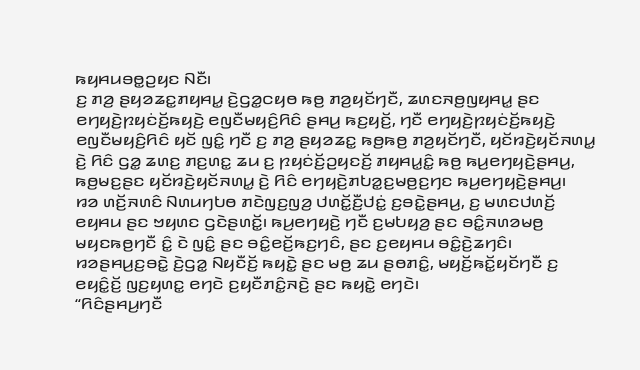ꤒꤟꤌꤣꤋꤥ꤭ꤑꤟꤢ ꤡꤢꤪ꤯
ꤢ꤬ ꤊꤤ꤬ ꤔꤟꤤꤘꤢ꤭ꤊꤟꤌꤣ꤭ ꤢꤧ꤬ꤞꤤ꤭ꤍꤟꤥ ꤒꤥ꤬ ꤊꤤ꤬ꤟꤢꤩꤚꤢꤪ, ꤘꤛꤢꤏꤥ꤬ꤜꤟꤌꤣ꤭ ꤔꤢ ꤕꤚꤟꤢꤧ꤬ꤐꤟꤢꤦꤢꤩ꤬ꤒꤟꤢꤧ꤬ ꤕꤜꤢꤪꤗꤟꤢꤨ꤬ꤖꤢꤨ ꤔꤌꤣ꤬ ꤒꤢ꤬ꤟꤢꤩ꤬, ꤚꤢꤪ ꤕꤚꤟꤢꤧ꤬ꤐꤟꤢꤦꤢꤩ꤬ꤒꤟꤢꤧ꤬ ꤕꤜꤢꤪꤗꤟꤢꤨ꤬ꤖꤢꤨ ꤟꤢꤩ ꤜꤢꤨ꤭ ꤚꤢꤪ ꤢ꤬ ꤊꤤ꤬ ꤔꤟꤤꤘꤢ꤭ ꤒꤥ꤬ꤒꤥ꤬ ꤊꤤ꤬ꤟꤢꤩꤚꤢꤪ, ꤟꤢꤩꤙꤢꤧ꤬ꤟꤢꤩꤏꤛꤣ꤭ ꤢꤧ꤬ ꤖꤢꤨ ꤞꤤ꤭ ꤘꤛꤢ꤬ ꤊꤢ꤬ꤛꤢ꤭ ꤘꤣ ꤢ꤬ ꤐꤟꤢꤦꤢꤩ꤬ꤑꤟꤢꤢꤩ꤬ ꤊꤟꤌꤣ꤭ꤢꤨ꤭ ꤒꤥ꤬ ꤒꤣ꤬ꤕꤚꤟꤢꤧ꤬ꤔꤌꤣ꤬, ꤒꤥ꤬ꤗꤢ꤬ꤔꤢ ꤟꤢꤩꤙꤢꤧ꤬ꤟꤢꤩꤏꤛꤣ꤭ ꤢꤧ꤬ ꤖꤢꤨ ꤕꤚꤟꤢꤧ꤬ꤊꤝꤤ꤭ꤢ꤬ꤗꤥ꤬ꤢ꤬ꤚꤢ ꤒꤣ꤬ꤕꤚꤟꤢꤧ꤬ꤔꤌꤣ꤬꤯
ꤙꤤ ꤛꤢꤩ꤬ꤏꤛꤢꤨ ꤡꤛꤣꤚꤝꤥ ꤊꤢꤧꤜꤢ꤬ꤜꤤ꤬ ꤓꤛꤢꤩ꤭ꤢꤪ꤬ꤓꤢꤦ꤭ ꤢ꤬ꤋꤢꤧ꤭ꤔꤌꤣ꤬, ꤢ꤬ ꤗꤛꤢꤓꤛꤢꤩ꤬ ꤕꤟꤌꤣ ꤔꤢ ꤠꤟꤛꤢ ꤞꤢꤧꤔꤛꤢꤩ꤭꤯ ꤒꤣ꤬ꤕꤚꤟꤢꤧ꤬ ꤚꤢꤪ ꤢ꤬ꤗꤝꤟꤤ꤬ ꤔꤢ ꤋꤢꤨ꤭ꤏꤛꤤꤗꤥ꤬ ꤗꤟꤢꤒꤥ꤬ꤚꤢꤪ ꤢꤨ꤭ ꤢꤧ ꤜꤢꤨ꤭ ꤔꤢ ꤋꤢꤨ꤭ꤕꤢꤩ꤬ꤒꤢ꤬ꤚꤢꤨ, ꤔꤢ ꤢ꤬ꤕꤟꤌꤣ ꤋꤢꤨ꤭ꤢꤧ꤬ꤘꤚꤢꤨ꤯ ꤙꤤꤔꤌꤣ꤬ꤢ꤬ꤋꤢꤧ꤭ ꤢꤧ꤬ꤞꤤ꤭ ꤡꤟꤢꤪꤢꤩ꤬ ꤒꤟꤢꤧ꤭ ꤔꤢ ꤗꤥ꤬ ꤘꤣ ꤔꤥꤊꤢꤨ꤭, ꤗꤟꤢꤩ꤬ꤒꤢꤩ꤭ꤟꤢꤩꤚꤢꤪ ꤢ꤬ ꤕꤟꤢꤨ꤭ꤢꤩ꤬ ꤜꤢ꤬ꤟꤛꤢ꤭ ꤕꤚꤢꤧ ꤢ꤬ꤟꤢꤪꤊꤢꤨ꤭ꤏꤢꤧ꤬ ꤔꤢ ꤒꤟꤢꤧ꤭ ꤕꤚꤢꤧ꤯
“ꤖꤢꤨꤔꤌꤣ꤬ꤚꤢꤪ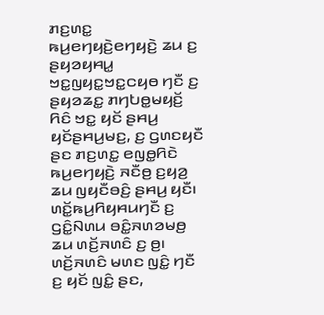ꤊꤢ꤬ꤛꤢ꤭ ꤒꤣ꤬ꤕꤚꤟꤢꤧ꤬ꤕꤚꤟꤢꤧ꤬ ꤘꤣ ꤢ꤬ ꤔꤟꤤꤟꤌꤣ꤭ ꤠꤢ꤭ꤜꤟꤢ꤭ꤠꤢ꤭ꤍꤟꤥ ꤚꤢꤪ ꤢ꤬ ꤔꤟꤤꤘꤢ꤭ ꤊꤚꤝꤥ꤭ꤗꤟꤢꤩ꤬ ꤖꤢꤨ ꤠꤢ꤭ ꤟꤢꤩ ꤔꤌꤣ꤬ ꤟꤢꤩꤔꤌꤣ꤬ꤗꤢ꤬, ꤢ꤬ ꤞꤛꤢꤟꤢꤪ ꤔꤢ ꤊꤢ꤬ꤛꤢ꤭ ꤕꤜꤥ꤭ꤖꤢꤧ ꤒꤣ꤬ꤕꤚꤟꤢꤧ꤬ ꤏꤢꤪꤥ꤬ ꤢ꤬ꤟꤤ꤬ ꤘꤣ ꤜꤟꤢꤪꤋꤢꤨ꤬ ꤔꤌꤣ꤬ ꤟꤢꤪ꤯
ꤛꤢꤩ꤭ꤒꤣ꤬ꤖꤟꤌꤣꤚꤢꤪ ꤢ꤬ ꤞꤢꤨ꤭ꤡꤛꤣ ꤋꤢꤨ꤭ꤏꤛꤤꤗꤥ꤬ ꤘꤣ ꤛꤢꤩ꤬ꤏꤛꤢꤨ ꤢ꤬ ꤥ꤬꤯ ꤛꤢꤩ꤬ꤏꤛꤢꤨ ꤗꤛꤢ ꤜꤢꤨ꤭ ꤚꤢꤪ ꤢ꤬ ꤟꤢꤩ ꤜꤢꤨ꤭ ꤔꤢ,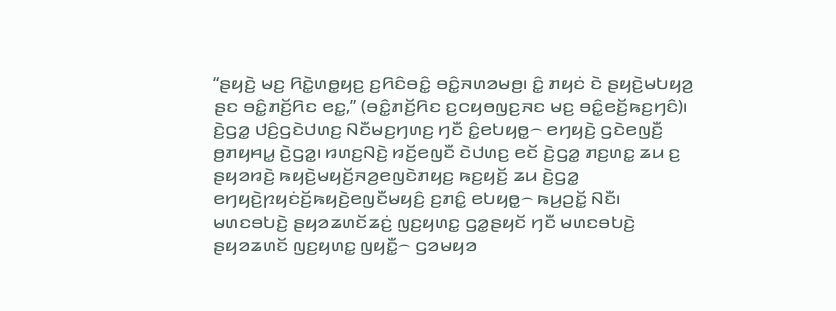“ꤔꤟꤢꤧ꤬ ꤗꤢ꤬ ꤖꤢꤧ꤭ꤛꤥ꤭ꤟꤢ꤬ ꤢ꤬ꤖꤢꤨꤋꤢꤨ꤭ ꤋꤢꤨ꤭ꤏꤛꤤꤗꤥ꤬꤯ ꤢꤨ꤭ ꤊꤟꤢꤦ ꤢꤧ ꤔꤟꤢꤧ꤬ꤗꤝꤟꤤ꤬ ꤔꤢ ꤋꤢꤨ꤭ꤊꤢꤩ꤬ꤖꤢ ꤕꤢ꤭,” (ꤋꤢꤨ꤭ꤊꤢꤩ꤬ꤖꤢ ꤢ꤬ꤍꤟꤥꤜꤢ꤬ꤏꤢ ꤗꤢ꤬ ꤋꤢꤨ꤭ꤕꤢꤩ꤬ꤒꤢ꤬ꤚꤢꤨ)꤯
ꤢꤧ꤬ꤞꤤ꤭ ꤓꤢꤨ꤬ꤞꤢꤧꤓꤛꤢ꤬ ꤡꤢꤪꤗꤢ꤬ꤚꤛꤢ꤬ ꤚꤢꤪ ꤢꤨ꤭ꤕꤝꤟꤥ꤭꤮ ꤕꤚꤟꤢꤧ꤬ ꤞꤢꤧꤕꤜꤢꤪ꤬ ꤥ꤬ꤊꤟꤌꤣ꤭ ꤢꤧ꤬ꤞꤤ꤭꤯ ꤙꤛꤢ꤬ꤡꤢꤧ꤬ ꤙꤢꤩ꤬ꤕꤜꤢꤪ ꤢꤧꤓꤛꤢ꤬ ꤕꤢꤩ ꤢꤧ꤬ꤞꤤ꤭ ꤊꤢ꤬ꤛꤢ꤭ ꤘꤣ ꤢ꤬ ꤔꤟꤤꤙꤢꤧ꤬ ꤒꤟꤢꤧ꤬ꤗꤟꤢꤩ꤬ꤏꤤ꤬ꤕꤜꤢꤧꤊꤟꤢ꤬ ꤒꤢ꤬ꤟꤢꤩ꤬ ꤘꤣ ꤢꤧ꤬ꤞꤤ꤭ ꤕꤚꤟꤢꤧ꤬ꤐꤟꤢꤦꤢꤩ꤬ꤒꤟꤢꤧ꤬ꤕꤜꤢꤪꤗꤟꤢꤨ꤬ ꤢ꤬ꤊꤢꤨ꤭ ꤕꤝꤟꤥ꤭꤮ ꤒꤣ꤬ꤑꤢꤩ꤭ ꤡꤢꤪ꤯
ꤗꤛꤢꤋꤝꤢꤧ꤬ ꤔꤟꤤꤘꤛꤢꤩꤘꤢꤦ꤬ ꤜꤢ꤬ꤟꤛꤢ꤭ ꤞꤤ꤭ꤔꤟꤢꤩ ꤚꤢꤪ ꤗꤛꤢꤋꤝꤢꤧ꤬ ꤔꤟꤤꤘꤛꤢꤩ ꤜꤢ꤬ꤟꤛꤢ꤭ ꤜꤟꤢꤪ꤭꤮ ꤞꤤꤗꤟꤤ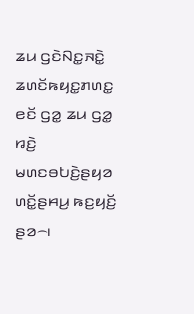ꤘꤣ ꤞꤢꤧꤡꤢ꤭ꤏꤢꤧ꤭ ꤘꤛꤢꤩꤒꤟꤢ꤭ꤊꤛꤢ꤭ ꤕꤢꤩ ꤞꤤ꤭ ꤘꤣ ꤞꤤ꤭ ꤙꤢꤧ꤬ ꤗꤛꤢꤋꤝꤢꤧ꤬ꤔꤟꤤ ꤛꤢꤩ꤭ꤔꤌꤣ꤬ ꤒꤢ꤬ꤟꤢꤩ꤬ ꤔꤤ꤮꤯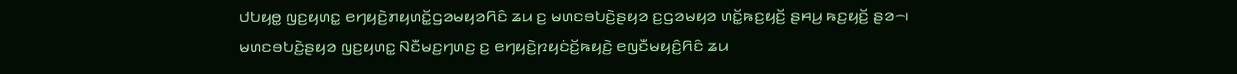ꤓꤝꤟꤥ꤭ ꤜꤢ꤬ꤟꤛꤢ꤭ ꤕꤚꤟꤢꤧ꤬ꤊꤟꤛꤢꤩ꤭ꤞꤤꤗꤟꤤꤖꤢꤨ ꤘꤣ ꤢ꤬ ꤗꤛꤢꤋꤝꤢꤧ꤬ꤔꤟꤤ ꤢ꤬ꤞꤤꤗꤟꤤ ꤛꤢꤩ꤭ꤒꤢ꤬ꤟꤢꤩ꤬ ꤔꤌꤣ꤬ ꤒꤢ꤬ꤟꤢꤩ꤬ ꤔꤤ꤮꤯ ꤗꤛꤢꤋꤝꤢꤧ꤬ꤔꤟꤤ ꤜꤢ꤬ꤟꤛꤢ꤭ ꤡꤢꤪꤗꤢ꤬ꤚꤛꤢ꤬ ꤢ꤬ ꤕꤚꤟꤢꤧ꤬ꤐꤟꤢꤦꤢꤩ꤬ꤒꤟꤢꤧ꤬ ꤕꤜꤢꤪꤗꤟꤢꤨ꤬ꤖꤢꤨ ꤘꤣ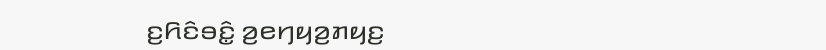ꤢ꤬ꤖꤢꤨꤋꤢꤨ꤭ ꤤ꤬ꤕꤚꤟꤤ꤬ꤊꤟꤢ꤬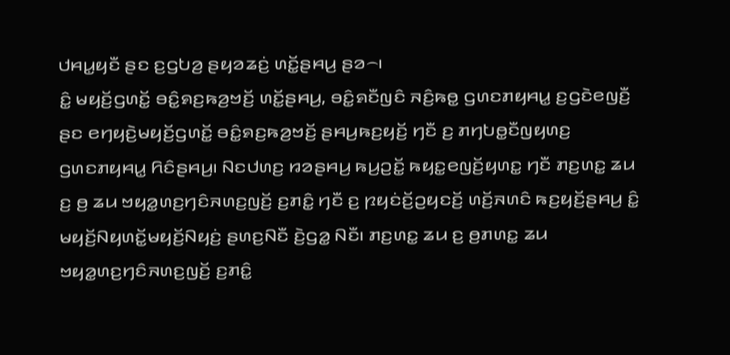ꤓꤌꤣ꤭ꤟꤢꤪ ꤔꤢ ꤢ꤬ꤞꤝꤤ꤬ ꤔꤟꤤꤘꤢꤦ꤬ ꤛꤢꤩ꤭ꤔꤌꤣ꤬ ꤔꤤ꤮꤯
ꤢꤨ꤭ ꤗꤟꤢꤩ꤬ꤞꤛꤢꤩ꤭ ꤋꤢꤨ꤭ꤎꤢ꤬ꤒꤤ꤬ꤠꤢꤩ꤬ ꤛꤢꤩ꤭ꤔꤌꤣ꤬, ꤋꤢꤨ꤭ꤎꤢꤪꤜꤢꤨ ꤏꤢꤨ꤬ꤒꤥ꤭ ꤞꤛꤢꤊꤟꤌꤣ꤭ ꤢ꤬ꤞꤢꤧꤕꤜꤢꤪ꤬ ꤔꤢ ꤕꤚꤟꤢꤧ꤬ꤗꤟꤢꤩ꤬ꤞꤛꤢꤩ꤭ ꤋꤢꤨ꤭ꤎꤢ꤬ꤒꤤ꤬ꤠꤢꤩ꤬ ꤔꤌꤣ꤬ꤒꤢ꤬ꤟꤢꤩ꤬ ꤚꤢꤪ ꤢ꤬ ꤊꤚꤝꤥ꤭ꤢꤪꤜꤟꤛꤢ꤬ ꤞꤛꤢꤊꤟꤌꤣ꤭ ꤖꤢꤨꤔꤌꤣ꤬꤯ ꤡꤢꤓꤛꤢ꤬ ꤙꤤꤔꤌꤣ꤬ ꤒꤣ꤬ꤑꤢꤩ꤭ ꤒꤟꤢ꤭ꤕꤜꤢꤩ꤬ꤟꤛꤢ꤭ ꤚꤢꤪ ꤊꤢ꤬ꤛꤢ꤭ ꤘꤣ ꤢ꤬ ꤥ꤬ ꤘꤣ ꤠꤟꤤ꤭ꤛꤢ꤬ꤚꤢꤨꤏꤛꤢ꤬ꤜꤢꤩ꤬ ꤢ꤬ꤊꤢꤨ꤭ ꤚꤢꤪ ꤢ꤬ ꤐꤟꤢꤦꤢꤩ꤬ꤑꤟꤢꤢꤩ꤬ ꤛꤢꤩ꤬ꤏꤛꤢꤨ ꤒꤢ꤬ꤟꤢꤩ꤬ꤔꤌꤣ꤬ ꤢꤨ꤭ ꤗꤟꤢꤩ꤬ꤡꤟꤛꤢꤩ꤭ꤗꤟꤢꤩ꤬ꤡꤟꤢꤦ꤬ ꤔꤛꤢ꤬ꤡꤢꤪ ꤢꤧ꤬ꤞꤤ꤭ ꤡꤢꤪ꤯ ꤊꤢ꤬ꤛꤢ꤭ ꤘꤣ ꤢ꤬ ꤥ꤬ꤊꤛꤢ꤭ ꤘꤣ ꤠꤟꤤ꤭ꤛꤢ꤬ꤚꤢꤨꤏꤛꤢ꤬ꤜꤢꤩ꤬ ꤢ꤬ꤊꤢꤨ꤭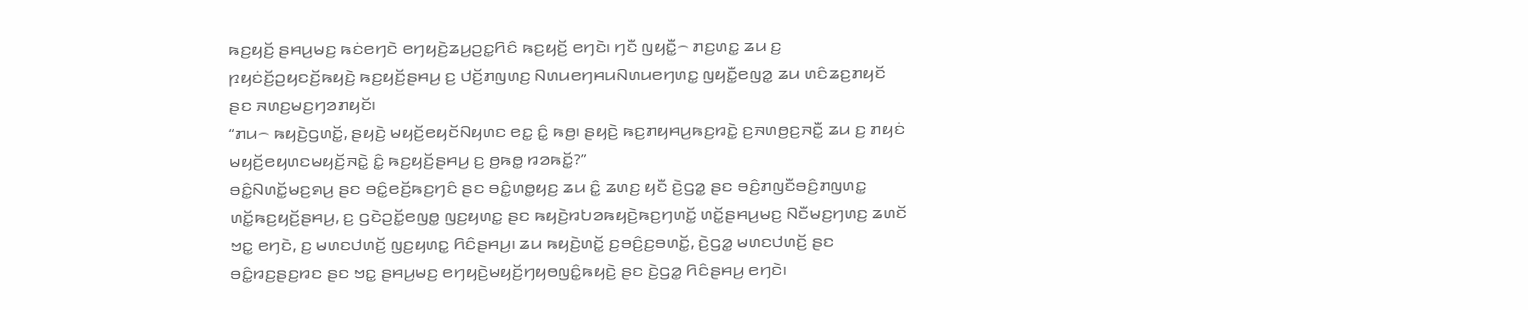ꤒꤢ꤬ꤟꤢꤩ꤬ ꤔꤌꤣ꤬ꤗꤢ꤬ ꤒꤢꤦꤕꤚꤢꤧ ꤕꤚꤟꤢꤧ꤬ꤘꤣ꤬ꤑꤢ꤭ꤖꤢꤨ ꤒꤢ꤬ꤟꤢꤩ꤬ ꤕꤚꤢꤧ꤯ ꤚꤢꤪ ꤜꤟꤢꤪ꤭꤮ ꤊꤢ꤬ꤛꤢ꤭ ꤘꤣ ꤢ꤬ ꤐꤟꤢꤦꤢꤩ꤬ꤑꤟꤢꤢꤩ꤬ꤒꤟꤢꤧ꤬ ꤒꤢ꤬ꤟꤢꤩ꤬ꤔꤌꤣ꤬ ꤢ꤬ ꤓꤢꤩ꤬ꤊꤜꤛꤢ꤬ ꤡꤛꤣꤕꤚꤌꤣꤡꤛꤣꤕꤚꤛꤢ꤭ ꤜꤟꤢꤪ꤭ꤕꤜꤤ꤭ ꤘꤣ ꤛꤢꤨꤘꤢ꤬ꤊꤟꤢꤩ ꤔꤢ ꤏꤛꤢ꤬ꤗꤢ꤬ꤚꤤꤊꤟꤢꤩ꤯
“ꤊꤣ꤮ ꤒꤟꤢꤧ꤬ꤞꤛꤢꤩ꤭, ꤔꤟꤢꤧ꤬ ꤗꤟꤢꤩ꤬ꤕꤟꤢꤩꤡꤟꤛꤢ ꤕꤢ꤭ ꤢꤨ꤭ ꤒꤥ꤬꤯ ꤔꤟꤢꤧ꤬ ꤒꤢ꤬ꤊꤟꤌꤣ꤬ꤒꤢ꤬ꤙꤢꤧ꤭ ꤢ꤬ꤏꤛꤥ꤬ꤢ꤬ꤏꤢꤪ꤭ ꤘꤣ ꤢ꤬ ꤊꤟꤢꤦ ꤗꤟꤢꤩ꤬ꤕꤟꤛꤢꤗꤟꤢꤩ꤬ꤏꤢꤧ꤭ ꤢꤨ꤭ ꤒꤢ꤬ꤟꤢꤩ꤬ꤔꤌꤣ꤬ ꤢ꤬ ꤥ꤬ꤒꤥ꤭ ꤙꤤꤒꤢꤩ꤭?”
ꤋꤢꤨ꤭ꤡꤛꤢꤩ꤭ꤗꤢ꤬ꤎꤣ꤬ ꤔꤢ ꤋꤢꤨ꤭ꤕꤢꤩ꤬ꤒꤢ꤬ꤚꤢꤨ ꤔꤢ ꤋꤢꤨ꤭ꤛꤥ꤭ꤟꤢ꤬ ꤘꤣ ꤢꤨ꤭ ꤘꤛꤢ꤬ ꤟꤢꤪ ꤢꤧ꤬ꤞꤤ꤭ ꤔꤢ ꤋꤢꤨ꤬ꤊꤜꤢꤪꤋꤢꤨ꤬ꤊꤜꤛꤢ꤭ ꤛꤢꤩ꤭ꤒꤢ꤬ꤟꤢꤩ꤬ꤔꤌꤣ꤬, ꤢ꤬ ꤞꤢꤧꤑꤢꤩ꤭ꤕꤜꤥ꤭ ꤜꤢ꤬ꤟꤛꤢ꤭ ꤔꤢ ꤒꤟꤢꤧ꤬ꤙꤝꤤꤒꤟꤢꤧ꤬ꤒꤢ꤬ꤚꤛꤢꤩ꤭ ꤛꤢꤩ꤭ꤔꤌꤣ꤬ꤗꤢ꤬ ꤡꤢꤪꤗꤢ꤬ꤚꤛꤢ꤬ ꤘꤛꤢꤩ ꤠꤢ꤭ ꤕꤚꤢꤧ, ꤢ꤬ ꤗꤛꤢꤓꤛꤢꤩ꤬ ꤜꤢ꤬ꤟꤛꤢ꤭ ꤖꤢꤨꤔꤌꤣ꤬꤯ ꤘꤣ ꤒꤟꤢꤧ꤬ꤛꤢꤩ꤭ ꤢ꤬ꤋꤢꤨ꤬ꤢ꤬ꤋꤛꤢꤩ꤭, ꤢꤧ꤬ꤞꤤ꤭ ꤗꤛꤢꤓꤛꤢꤩ꤬ ꤔꤢ ꤋꤢꤨ꤭ꤙꤢ꤬ꤔꤢ꤬ꤙꤢ ꤔꤢ ꤠꤢ꤭ ꤔꤌꤣ꤬ꤗꤢ꤬ ꤕꤚꤟꤢꤧ꤬ꤗꤟꤢꤩ꤬ꤚꤟꤥꤜꤢꤨ꤭ꤒꤟꤢꤧ꤬ ꤔꤢ ꤢꤧ꤬ꤞꤤ꤭ ꤖꤢꤨꤔꤌꤣ꤬ ꤕꤚꤢꤧ꤯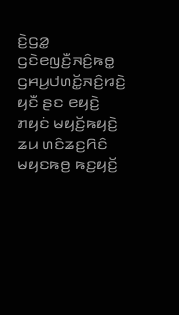ꤢꤧ꤬ꤞꤤ꤭ ꤞꤢꤧꤕꤜꤢꤪ꤬ꤏꤢꤨ꤬ꤒꤥ꤭ ꤞꤌꤣ꤬ꤓꤛꤢꤩ꤭ꤏꤢꤨ꤬ꤙꤢꤧ꤬ ꤟꤢꤪ ꤔꤢ ꤕꤟꤢꤧ꤬ ꤊꤟꤢꤦ ꤗꤟꤢꤩ꤬ꤒꤟꤢꤧ꤬ ꤘꤣ ꤛꤢꤨꤘꤢ꤬ꤖꤢꤨ ꤗꤟꤢꤒꤥ꤬ ꤒꤢ꤬ꤟꤢꤩ꤬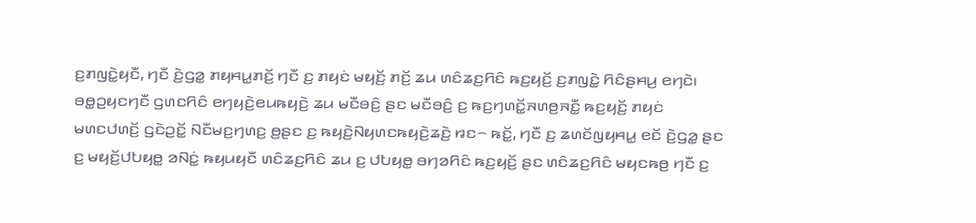ꤢ꤬ꤊꤜꤢꤧ꤭ꤟꤢꤪ, ꤚꤢꤪ ꤢꤧ꤬ꤞꤤ꤭ ꤊꤟꤌꤣ꤭ꤊꤢꤩ꤬ ꤚꤢꤪ ꤢ꤬ ꤊꤟꤢꤦ ꤗꤟꤢꤩ꤬ ꤊꤢꤩ꤬ ꤘꤣ ꤛꤢꤨꤘꤢ꤬ꤖꤢꤨ ꤒꤢ꤬ꤟꤢꤩ꤬ ꤢ꤬ꤊꤜꤢꤧ꤭ ꤖꤢꤨꤔꤌꤣ꤬ ꤕꤚꤢꤧ꤯
ꤋꤥ꤭ꤑꤟꤢꤚꤢꤪ ꤞꤛꤢꤖꤢꤨ ꤕꤚꤟꤢꤧ꤬ꤕꤣꤒꤟꤢꤧ꤬ ꤘꤣ ꤗꤢꤪꤋꤢꤨ꤬ ꤔꤢ ꤗꤢꤪꤋꤢꤨ꤬ ꤢ꤬ ꤒꤢ꤬ꤚꤛꤢꤩ꤭ꤏꤛꤥ꤬ꤏꤢꤪ꤭ ꤒꤢ꤬ꤟꤢꤩ꤬ ꤊꤟꤢꤦ ꤗꤛꤢꤓꤛꤢꤩ꤬ ꤞꤢꤧꤑꤢꤩ꤭ ꤡꤢꤪꤗꤢ꤬ꤚꤛꤢ꤬ ꤥ꤬ꤔꤢ ꤢ꤬ ꤒꤟꤢꤧ꤬ꤡꤟꤛꤢꤒꤟꤢꤧ꤬ꤘꤢꤧ꤬ ꤙꤢ꤮ ꤒꤢꤩ꤭, ꤚꤢꤪ ꤢ꤬ ꤘꤛꤢꤩꤜꤟꤌꤣ꤭ ꤕꤢꤩ ꤢꤧ꤬ꤞꤤ꤭ ꤔꤢ ꤢ꤬ ꤗꤟꤢꤩ꤬ꤓꤝꤟꤥ꤭ ꤤꤡꤢꤦ꤭ ꤒꤟꤣꤟꤢꤪ ꤛꤢꤨꤘꤢ꤬ꤖꤢꤨ ꤘꤣ ꤢ꤬ ꤓꤝꤟꤥ꤭ ꤋꤚꤤꤖꤢꤨ ꤒꤢ꤬ꤟꤢꤩ꤬ ꤔꤢ ꤛꤢꤨꤘꤢ꤬ꤖꤢꤨ ꤗꤟꤢꤒꤥ꤬ ꤚꤢꤪ ꤢ꤬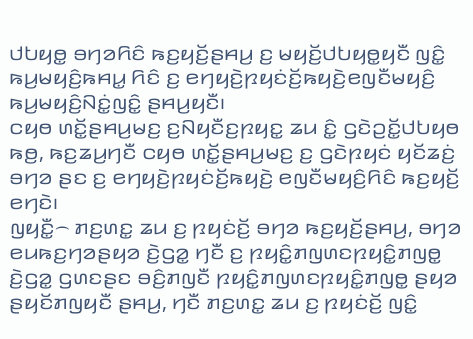ꤓꤝꤟꤥ꤭ ꤋꤚꤤꤖꤢꤨ ꤒꤢ꤬ꤟꤢꤩ꤬ꤔꤌꤣ꤬ ꤢ꤬ ꤗꤟꤢꤩ꤬ꤓꤝꤟꤥ꤭ꤟꤢꤪ ꤜꤢꤨ꤭ ꤒꤣ꤬ꤗꤟꤢꤨ꤬ꤒꤌꤣ꤭ ꤖꤢꤨ ꤢ꤬ ꤕꤚꤟꤢꤧ꤬ꤐꤟꤢꤦꤢꤩ꤬ꤒꤟꤢꤧ꤬ꤕꤜꤢꤪꤗꤟꤢꤨ꤬ ꤒꤣ꤬ꤗꤟꤢꤨ꤬ꤡꤢꤦ꤭ꤜꤢꤨ꤭ ꤔꤌꤣ꤬ꤟꤢꤪ꤯
ꤍꤟꤥ ꤛꤢꤩ꤭ꤔꤌꤣ꤬ꤗꤢ꤬ ꤢ꤬ꤡꤟꤢꤪꤢ꤬ꤐꤟꤢ꤭ ꤘꤣ ꤢꤨ꤭ ꤞꤢꤧꤑꤢꤩ꤭ꤓꤝꤟꤥ ꤒꤥ꤬, ꤒꤢ꤬ꤘꤣ꤬ꤚꤢꤪ ꤍꤟꤥ ꤛꤢꤩ꤭ꤔꤌꤣ꤬ꤗꤢ꤬ ꤢ꤬ ꤞꤢꤧꤐꤟꤢꤦ ꤟꤢꤩꤘꤢꤦ꤬ ꤋꤚꤤ ꤔꤢ ꤢ꤬ ꤕꤚꤟꤢꤧ꤬ꤐꤟꤢꤦꤢꤩ꤬ꤒꤟꤢꤧ꤬ ꤕꤜꤢꤪꤗꤟꤢꤨ꤬ꤖꤢꤨ ꤒꤢ꤬ꤟꤢꤩ꤬ ꤕꤚꤢꤧ꤯
ꤜꤟꤢꤪ꤭꤮ ꤊꤢ꤬ꤛꤢ꤭ ꤘꤣ ꤢ꤬ ꤐꤟꤢꤦꤢꤩ꤬ ꤋꤚꤤ ꤒꤢ꤬ꤟꤢꤩ꤬ꤔꤌꤣ꤬, ꤋꤚꤤ ꤕꤣꤒꤢ꤬ꤚꤤꤔꤟꤤ ꤢꤧ꤬ꤞꤤ꤭ ꤚꤢꤪ ꤢ꤬ ꤐꤟꤢꤨ꤭ꤊꤜꤛꤢꤐꤟꤢꤨ꤭ꤊꤜꤥ꤭ ꤢꤧ꤬ꤞꤤ꤭ ꤞꤛꤢꤔꤢ ꤋꤢꤨ꤬ꤊꤜꤢꤪ ꤐꤟꤢꤨ꤭ꤊꤜꤛꤢꤐꤟꤢꤨ꤭ꤊꤜꤥ꤭ ꤔꤟꤤ ꤔꤟꤢꤩꤊꤜꤟꤢꤪ ꤔꤌꤣ꤬, ꤚꤢꤪ ꤊꤢ꤬ꤛꤢ꤭ ꤘꤣ ꤢ꤬ ꤐꤟꤢꤦꤢꤩ꤬ ꤜꤢꤨ꤭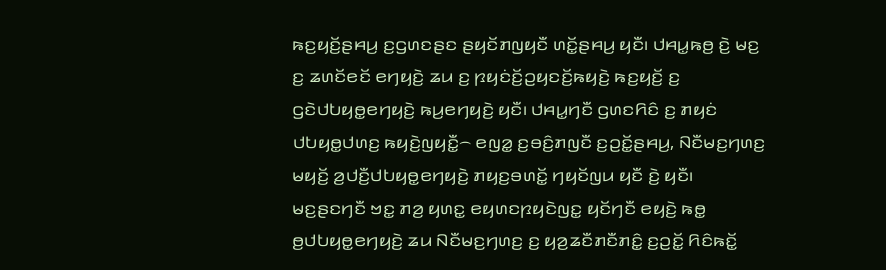ꤒꤢ꤬ꤟꤢꤩ꤬ꤔꤌꤣ꤬ ꤢ꤬ꤞꤛꤢꤔꤢ ꤔꤟꤢꤩꤊꤜꤟꤢꤪ ꤛꤢꤩ꤭ꤔꤌꤣ꤬ ꤟꤢꤪ꤯ ꤓꤌꤣ꤭ꤒꤥ꤬ ꤢꤧ꤬ ꤗꤢ꤬ ꤢ꤬ ꤘꤛꤢꤩꤕꤢꤩ ꤕꤚꤟꤢꤧ꤬ ꤘꤣ ꤢ꤬ ꤐꤟꤢꤦꤢꤩ꤬ꤑꤟꤢꤢꤩ꤬ꤒꤟꤢꤧ꤬ ꤒꤢ꤬ꤟꤢꤩ꤬ ꤢ꤬ ꤞꤢꤧꤓꤝꤟꤥ꤭ꤕꤚꤟꤢꤧ꤬ ꤒꤣ꤬ꤕꤚꤟꤢꤧ꤬ ꤟꤢꤪ꤯ ꤓꤌꤣ꤭ꤚꤢꤪ ꤞꤛꤢꤖꤢꤨ ꤢ꤬ ꤊꤟꤢꤦ ꤓꤝꤟꤥ꤭ꤓꤛꤢ꤬ ꤒꤟꤢꤧ꤬ꤜꤟꤢꤪ꤭꤮ ꤕꤜꤤ꤭ ꤢ꤬ꤋꤢꤨ꤬ꤊꤜꤢꤪ ꤢ꤬ꤑꤢꤩ꤭ꤔꤌꤣ꤬, ꤡꤢꤪꤗꤢ꤬ꤚꤛꤢ꤬ ꤗꤟꤢꤩ꤬ ꤤ꤬ꤓꤢꤪ꤬ꤓꤝꤟꤥ꤭ꤕꤚꤟꤢꤧ꤬ ꤊꤟꤢ꤬ꤋꤛꤢꤩ꤭ ꤚꤟꤢꤩꤜꤣ ꤟꤢꤪ ꤢꤧ꤬ ꤟꤢꤪ꤯
ꤗꤢ꤬ꤔꤢꤚꤢꤪ ꤠꤢ꤭ ꤊꤤ꤬ ꤟꤛꤢ꤭ ꤕꤟꤛꤢꤐꤟꤢꤧꤜꤢ꤭ ꤟꤢꤩꤚꤢꤪ ꤕꤟꤢꤧ꤬ ꤒꤥ꤭ ꤥ꤬ꤓꤝꤟꤥ꤭ꤕꤚꤟꤢꤧ꤬ ꤘꤣ ꤡꤢꤪꤗꤢ꤬ꤚꤛꤢ꤬ ꤢ꤬ ꤟꤤ꤬ꤘꤢꤪꤊꤢꤪꤊꤢꤨ꤭ ꤢ꤬ꤑꤢꤩ꤭ ꤖꤢꤨꤒꤢꤩ꤭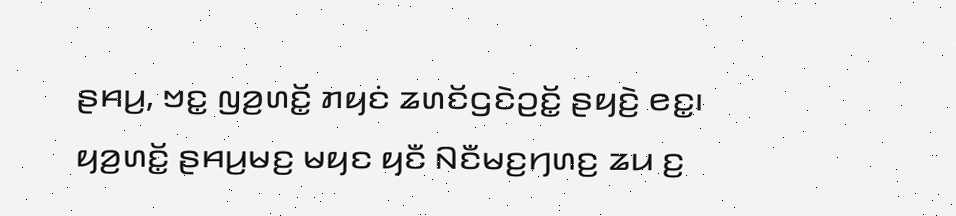ꤔꤌꤣ꤬, ꤠꤢ꤭ ꤜꤤ꤬ꤛꤢꤩ꤭ ꤊꤟꤢꤦ ꤘꤛꤢꤩꤞꤢꤧꤑꤢꤩ꤭ ꤔꤟꤢꤧ꤬ ꤕꤢ꤭꤯ ꤟꤤ꤬ꤛꤢꤩ꤭ ꤔꤌꤣ꤬ꤗꤢ꤬ ꤗꤟꤢ ꤟꤢꤪ ꤡꤢꤪꤗꤢ꤬ꤚꤛꤢ꤬ ꤘꤣ ꤢ꤬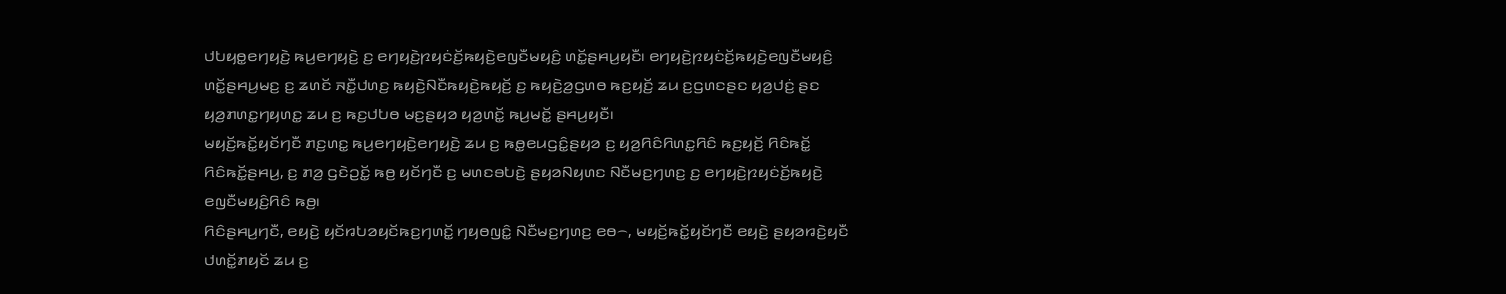ꤓꤝꤟꤥ꤭ꤕꤚꤟꤢꤧ꤬ ꤒꤣ꤬ꤕꤚꤟꤢꤧ꤬ ꤢ꤬ ꤕꤚꤟꤢꤧ꤬ꤐꤟꤢꤦꤢꤩ꤬ꤒꤟꤢꤧ꤬ꤕꤜꤢꤪꤗꤟꤢꤨ꤬ ꤛꤢꤩ꤭ꤔꤌꤣ꤬ꤟꤢꤪ꤯ ꤕꤚꤟꤢꤧ꤬ꤐꤟꤢꤦꤢꤩ꤬ꤒꤟꤢꤧ꤬ꤕꤜꤢꤪꤗꤟꤢꤨ꤬ ꤛꤢꤩ꤭ꤔꤌꤣ꤬ꤗꤢ꤬ ꤢ꤬ ꤘꤛꤢꤩ ꤏꤢꤪ꤭ꤓꤛꤢ꤬ ꤒꤟꤢꤧ꤬ꤡꤢꤪꤒꤟꤢꤧ꤬ꤒꤟꤢꤩ꤬ ꤢ꤬ ꤒꤟꤢꤧ꤬ꤤ꤬ꤞꤛꤥ ꤒꤢ꤬ꤟꤢꤩ꤬ ꤘꤣ ꤢ꤬ꤞꤛꤢꤔꤢ ꤟꤤ꤬ꤓꤢꤦ꤬ ꤔꤢ ꤟꤤ꤬ꤊꤛꤢ꤭ꤚꤟꤛꤢ꤭ ꤘꤣ ꤢ꤬ ꤒꤢ꤬ꤓꤝꤥ ꤗꤢ꤬ꤔꤟꤤ ꤟꤤ꤬ꤛꤢꤩ꤭ ꤒꤣ꤬ꤗꤢꤩ꤭ ꤔꤌꤣ꤬ꤟꤢꤪ꤯
ꤗꤟꤢꤩ꤬ꤒꤢꤩ꤭ꤟꤢꤩꤚꤢꤪ ꤊꤢ꤬ꤛꤢ꤭ ꤒꤣ꤬ꤕꤚꤟꤢꤧ꤬ꤕꤚꤟꤢꤧ꤬ ꤘꤣ ꤢ꤬ ꤒꤥ꤭ꤕꤣꤞꤢꤨ꤭ꤔꤟꤤ ꤢ꤬ ꤟꤤ꤬ꤖꤢꤨꤖꤛꤢ꤭ꤖꤢꤨ ꤒꤢ꤬ꤟꤢꤩ꤬ ꤖꤢꤨꤒꤢꤩ꤭ ꤖꤢꤨꤒꤢꤩ꤭ꤔꤌꤣ꤬, ꤢ꤬ ꤊꤤ꤬ ꤞꤢꤧꤑꤢꤩ꤭ ꤒꤥ꤬ ꤟꤢꤩꤚꤢꤪ ꤢ꤬ ꤗꤛꤢꤋꤝꤢꤧ꤬ ꤔꤟꤤꤡꤟꤛꤢ ꤡꤢꤪꤗꤢ꤬ꤚꤛꤢ꤬ ꤢ꤬ ꤕꤚꤟꤢꤧ꤬ꤐꤟꤢꤦꤢꤩ꤬ꤒꤟꤢꤧ꤬ ꤕꤜꤢꤪꤗꤟꤢꤨ꤬ꤖꤢꤨ ꤒꤥ꤬꤯
ꤖꤢꤨꤔꤌꤣ꤬ꤚꤢꤪ, ꤕꤟꤢꤧ꤬ ꤟꤢꤩꤙꤝꤤꤟꤢꤩꤒꤢ꤬ꤚꤛꤢꤩ꤭ ꤚꤟꤥꤜꤢꤨ꤭ ꤡꤢꤪꤗꤢ꤬ꤚꤛꤢ꤬ ꤕꤥ꤮, ꤗꤟꤢꤩ꤬ꤒꤢꤩ꤭ꤟꤢꤩꤚꤢꤪ ꤕꤟꤢꤧ꤬ ꤔꤟꤤꤙꤢꤧ꤬ꤟꤢꤪ ꤓꤛꤢꤩ꤭ꤊꤟꤢꤩ ꤘꤣ ꤢ꤬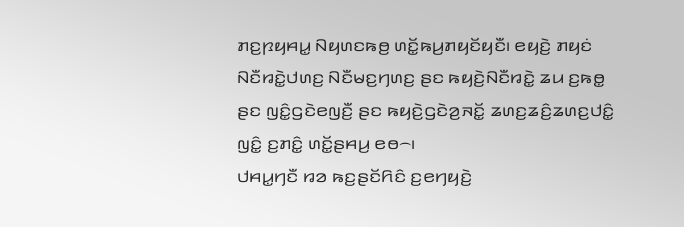ꤊꤢ꤬ꤐꤟꤌꤣ꤭ ꤡꤟꤛꤢꤒꤥ꤬ ꤛꤢꤩ꤭ꤒꤣ꤬ꤊꤟꤢꤩꤟꤢꤪ꤯ ꤕꤟꤢꤧ꤬ ꤊꤟꤢꤦ ꤡꤢꤪꤙꤢꤧ꤭ꤓꤛꤢ꤬ ꤡꤢꤪꤗꤢ꤬ꤚꤛꤢ꤬ ꤔꤢ ꤒꤟꤢꤧ꤬ꤡꤢꤪꤙꤢꤧ꤭ ꤘꤣ ꤢ꤬ꤒꤥ꤭ ꤔꤢ ꤜꤢꤨ꤭ꤞꤢꤧꤕꤜꤢꤪ꤬ ꤔꤢ ꤒꤟꤢꤧ꤬ꤞꤢꤧꤤ꤬ꤏꤢꤩ꤭ ꤘꤛꤢ꤬ꤘꤢꤨ꤬ꤘꤛꤢ꤬ꤓꤢꤨ꤭ ꤜꤢꤨ꤭ ꤢ꤬ꤊꤢꤨ꤭ ꤛꤢꤩ꤭ꤔꤌꤣ꤬ ꤕꤥ꤮꤯
ꤓꤌꤣ꤭ꤚꤢꤪ ꤙꤤ ꤒꤢ꤬ꤔꤢꤩꤖꤢꤨ ꤢ꤬ꤕꤚꤟꤢꤧ꤬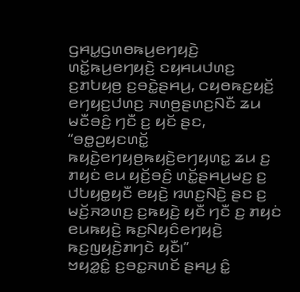ꤞꤌꤣ꤭ꤞꤛꤥꤒꤣ꤬ꤕꤚꤟꤢꤧ꤬ ꤛꤢꤩ꤭ꤒꤣ꤬ꤕꤚꤟꤢꤧ꤬ ꤢꤟꤌꤣꤓꤛꤢ꤬ ꤢ꤬ꤊꤝꤟꤥ꤬ ꤢ꤬ꤋꤢꤧ꤭ꤔꤌꤣ꤬, ꤍꤟꤥꤒꤢ꤬ꤟꤢꤩ꤬ ꤕꤚꤟꤢ꤬ꤓꤛꤢ꤬ ꤏꤛꤥ꤬ꤔꤛꤢ꤬ꤡꤢꤪ ꤘꤣ ꤗꤢꤪꤋꤢꤨ꤬ ꤚꤢꤪ ꤢ꤬ ꤟꤢꤩ ꤔꤢ, “ꤋꤥ꤭ꤑꤟꤢꤛꤢꤩ꤭ ꤒꤟꤢꤧ꤬ꤕꤚꤟꤥ꤬ꤒꤟꤢꤧ꤬ꤕꤚꤟꤛꤢ꤭ ꤘꤣ ꤢ꤬ ꤊꤟꤢꤦ ꤕꤣ ꤟꤢꤩ꤬ꤋꤢꤨ꤬ ꤛꤢꤩ꤭ꤔꤌꤣ꤬ꤗꤢ꤬ ꤢ꤬ ꤓꤝꤟꤥ꤭ꤟꤢꤪ ꤕꤟꤢꤧ꤬ ꤙꤛꤢ꤬ꤡꤢꤧ꤬ ꤔꤢ ꤢ꤬ ꤗꤢꤩ꤬ꤏꤤꤛꤢ꤬ ꤢ꤬ꤒꤟꤢꤧ꤬ ꤟꤢꤪ ꤚꤢꤪ ꤢ꤬ ꤊꤟꤢꤦ ꤕꤣꤒꤟꤢꤧ꤬ ꤒꤢ꤬ꤡꤟꤢꤨꤕꤚꤟꤢꤧ꤬ ꤒꤢ꤬ꤜꤟꤢꤧ꤬ꤊꤚꤢꤧ ꤟꤢꤪ꤯”
ꤠꤟꤤ꤭ꤢꤨ꤭ ꤢ꤬ꤋꤢ꤭ꤏꤛꤢꤩ ꤔꤌꤣ꤬ ꤢꤨ꤭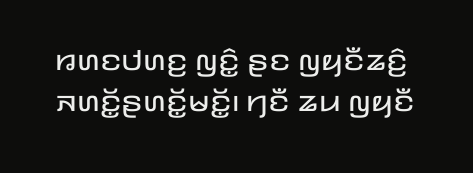ꤙꤛꤢꤓꤛꤢ꤬ ꤜꤢꤨ꤭ ꤔꤢ ꤜꤟꤢꤪꤘꤢꤨ꤬ ꤏꤛꤢꤩ꤭ꤔꤛꤢꤩ꤭ꤗꤢꤩ꤭꤯ ꤚꤢꤪ ꤘꤣ ꤜꤟꤢꤪ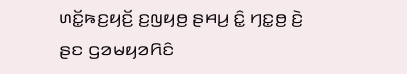ꤛꤢꤩ꤭ꤒꤢ꤬ꤟꤢꤩ꤬ ꤢ꤬ꤜꤟꤥ꤬ ꤔꤌꤣ꤬ ꤢꤨ꤭ ꤚꤢ꤭ꤥ꤬ ꤢꤧ꤬ ꤔꤢ ꤞꤤꤗꤟꤤꤖꤢꤨ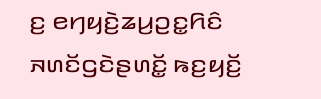ꤢ꤬ ꤕꤚꤟꤢꤧ꤬ꤘꤣ꤬ꤑꤢ꤭ꤖꤢꤨ ꤏꤛꤢꤩꤞꤢꤧꤔꤛꤢꤩ꤭ ꤒꤢ꤬ꤟꤢꤩ꤬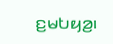ꤢ꤬ꤗꤝꤟꤤ꤬꤯